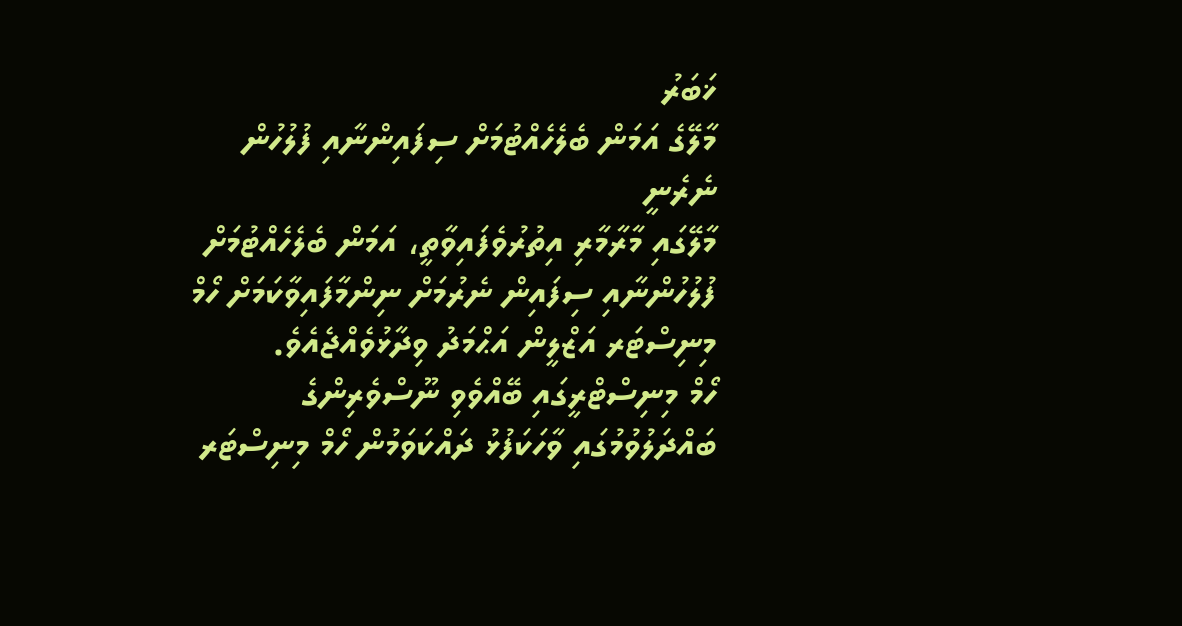ޚަބަރު
މާލޭގެ އަމަން ބެލެހެއްޓުމަށް ސިފައިންނާއި ފުލުހުން ނެރެނީ
މާލޭގައި މާރާމާރި އިތުރުވެފައިވާތީ، އަމަން ބެލެހެއްޓުމަށް ފުލުހުންނާއި ސިފައިން ނެރުމަށް ނިންމާފައިވާކަމަށް ހޯމް މިނިސްޓަރ އަޒްލީން އަޙްމަދު ވިދާޅުވެއްޖެއެވެ.
ހޯމް މިނިސްޓްރީގައި ބޭއްވެވި ނޫސްވެރިންގެ ބައްދަލުވުމުގައި ވާހަކަފުޅު ދައްކަވަމުން ހޯމް މިނިސްޓަރ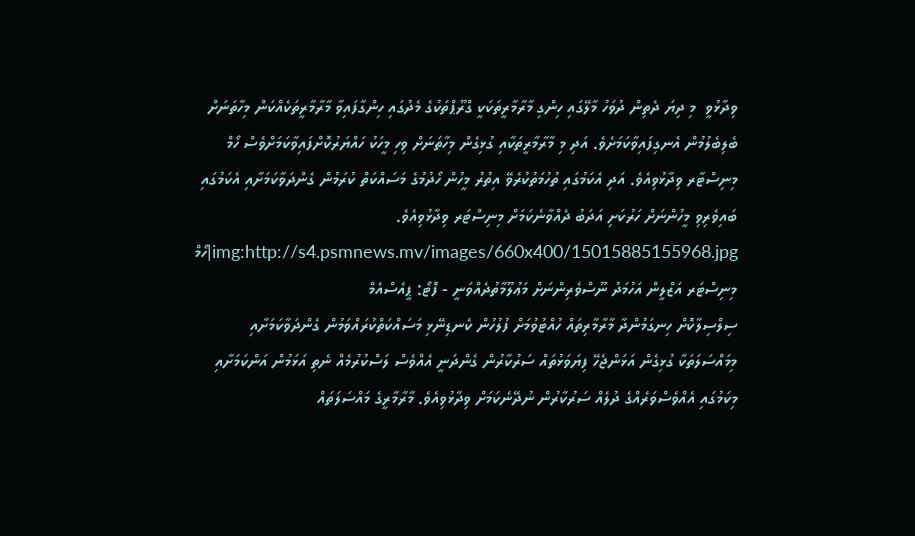ވިދާޅުވީ  މި ދިޔަ ދެތިން ދުވަހު މާލޭގައި ހިންގި މާރާމާރީތަކަކީ ގްރޫޕްތަކުގެ މެދުގައި ހިންގާފައިވާ މާރާމާރީތަކެއްކަން މިހާތަނަށް ބެލިބެލުމުން އެނގިފައިވާކަމަށެވެ. އަދި މި މާރާމާރީތަކާއި ގުޅިގެން މިހާތަނަށް ވިހި މީހަކު ހައްޔަރުކޮށްފައިވާކަމަށްވެސް ހޯމް މިނިސްޓާރ ވިދާޅުވިއެވެ. އަދި އެކަމުގައި ތުހުމަތުކުރެވޭ އިތުރު މީހުން ހޯދުމުގެ މަސައްކަތް ކުރަމުން ގެންދަވާކަމަށާއި އެކަމުގައި ބައިވެރިވި މީހުންނަށް ހަރުކަށި އަދަބު ދެއްވާނެކަމަށް މިނިސްޓަރ ވިދާޅުވިއެވެ.
img:http://s4.psmnews.mv/images/660x400/15015885155968.jpg|ހޯމް މިނިސްޓަރ އަޒްލީން އަހުމަދު ނޫސްވެރިންނަށް މަޢުލޫމާތުދެއްވަނީ - ފޮޓޯ: ޕީއެސްއެމް
ސިލްސިލާކޮށް ހިނގަމުންދާ މާރާމާރިތައް ހުއްޓުވުމަށް ފުލުހުން ކެނޑިނޭޅި މަސައްކަތްކުރައްވަމުން ގެންދަވާކަމަށާއި މިމައްސަލަތަކާ ގުޅިގެން އަޅަންޖެހޭ ފިޔަވަޅުތައް ސަރުކާރުން ގެންދަނީ އެއްވެސް ލަސްކުރުމެއް ނެތި އަޅަމުން އަންކަމަށާއި މިކަމުގައި އެއްވެސްވަރެއްގެ ދުލެއް ސަރުކާރުން ނުދޭނެކަމަށް ވިދާޅުވިއެވެ. މާރާމާރީގެ މައްސަލަތައް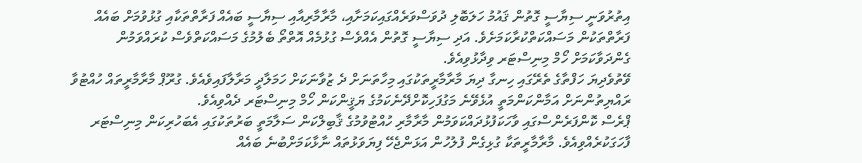އިތުރުވަނީ ސިޔާސީ ގޮތުން ޤައުމު ހަލަބޮލި ދުވަސްވަރެއްގައިކަމަށާއި، މާރާމާރިއާއި ސިޔާސީ ބައެއް ފަރާތްތަކާއި ގުޅުވުމަށް ބައެއް ފަރާތްތަކުން މަސައްކަތްކުރާކަމަށެވެ. އަދި ސިޔާސީ ގޮތުން އެއްވެސް ގުޅުމެއް އޮތްތޯ ބެލުމުގެ މަސައްކަތްވެސް ކުރައްވަމުން ގެންދަވާކަމަށް ހޯމް މިނިސްޓަރ ވިދާޅުވިއެވެ.
ވޭތުވެދިޔަ ހަފްތާގެ ތެރޭގައި ހިނގާ ދިޔަ މާރާމާރީތަކުގައި މިހާތަނަށް ދެ ޒުވާނަކަށް ހަމަލާދީ މަރާލާފައިވެއެވެ. ގުރޫޕް މާރާމާރީތައް ހުއްޓުވާ ރައްޔިތުންނަށް އަމާންކަންމަތީ އުޅެވޭނެ މަގުފަހިކޮށްދޭނެކަމުގެ ޔަޤީންކަން ހޯމް މިނިސްޓަރ ދެއްވިއެވެ.
ޕްރެސް ކޮންފަރެންސްގައި ވާހަކަފުޅުދައްކަވަމުން މާރާމާރި ހުއްޓުވުމުގެ ޤާބިލްކަން ސަލާމަތީ ބަރުތަކުގައި އެބަހުރިކަން މިނިސްޓަރ ފާހަގަކުރެއްވިއެވެ. މާރާމާރީތަކާ ގުޅިގެން ފުލުހުން އަޅަންޖެހޭ ފިޔަވަޅުތައް ނާޅާކަމަށްބުނެ ބައެއް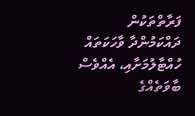ފަރާތްތަކުން ދައްކަމުންދާ ވާހަކަތައް ހުއްޓާލުމަށާއި، އެއްވެސް ބާވަތެއްގެ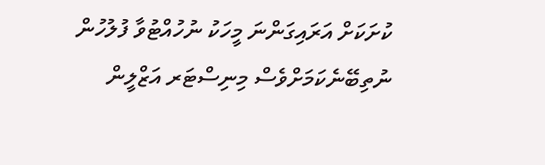ކުށަކަށް އަރައިގަންނަ މީހަކު ނުހުއްޓުވާ ފުލުހުން ނުތިބޭނެކަމަށްވެސް މިނިސްޓަރ އަޒްލީން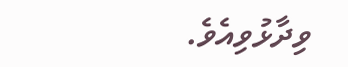ވިދާޅުވިއެވެ.